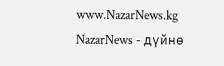www.NazarNews.kg NazarNews - дүйнө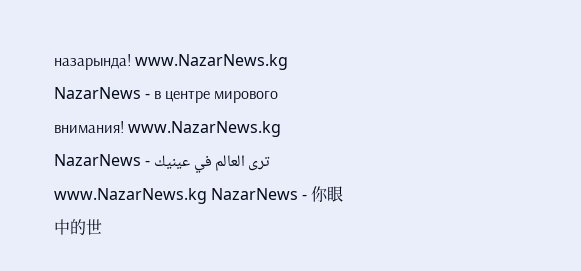назарында! www.NazarNews.kg NazarNews - в центре мирового внимания! www.NazarNews.kg NazarNews - ترى العالم في عينيك www.NazarNews.kg NazarNews - 你眼中的世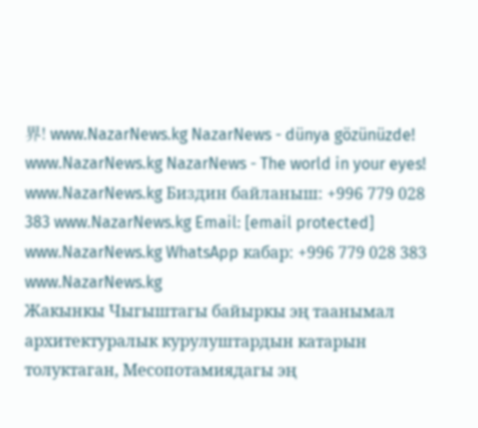界! www.NazarNews.kg NazarNews - dünya gözünüzde! www.NazarNews.kg NazarNews - The world in your eyes! www.NazarNews.kg Биздин байланыш: +996 779 028 383 www.NazarNews.kg Email: [email protected] www.NazarNews.kg WhatsApp кабар: +996 779 028 383 www.NazarNews.kg
Жакынкы Чыгыштагы байыркы эң таанымал архитектуралык курулуштардын катарын толуктаган, Месопотамиядагы эң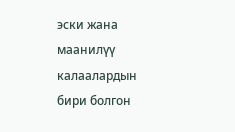эски жана маанилүү калаалардын бири болгон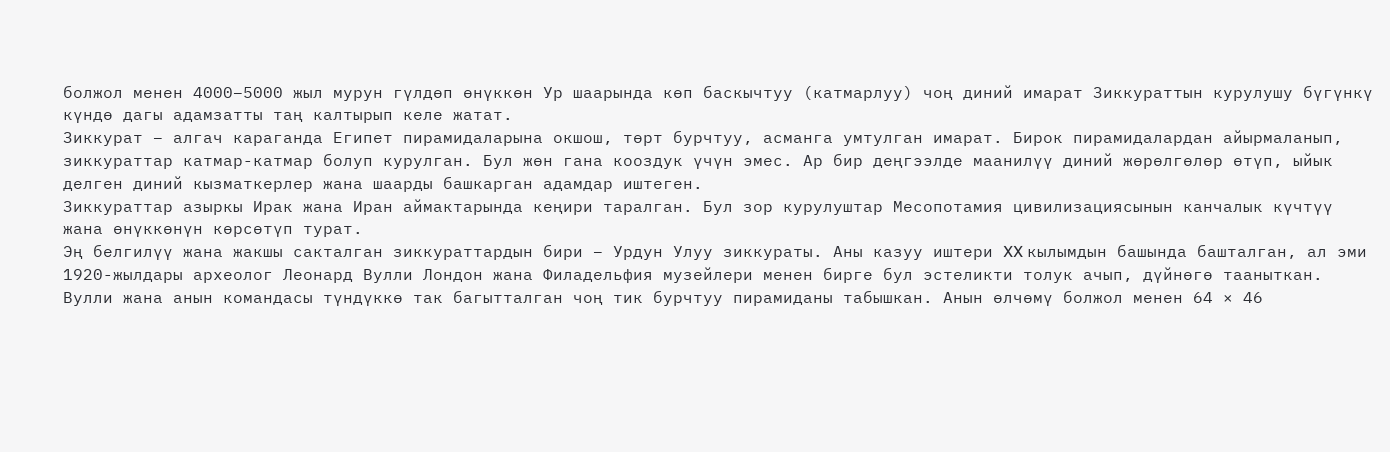болжол менен 4000–5000 жыл мурун гүлдөп өнүккөн Ур шаарында көп баскычтуу (катмарлуу) чоң диний имарат Зиккураттын курулушу бүгүнкү күндө дагы адамзатты таң калтырып келе жатат.
Зиккурат – алгач караганда Египет пирамидаларына окшош, төрт бурчтуу, асманга умтулган имарат. Бирок пирамидалардан айырмаланып, зиккураттар катмар-катмар болуп курулган. Бул жөн гана кооздук үчүн эмес. Ар бир деңгээлде маанилүү диний жөрөлгөлөр өтүп, ыйык делген диний кызматкерлер жана шаарды башкарган адамдар иштеген.
Зиккураттар азыркы Ирак жана Иран аймактарында кеңири таралган. Бул зор курулуштар Месопотамия цивилизациясынын канчалык күчтүү жана өнүккөнүн көрсөтүп турат.
Эң белгилүү жана жакшы сакталган зиккураттардын бири – Урдун Улуу зиккураты. Аны казуу иштери XX кылымдын башында башталган, ал эми 1920-жылдары археолог Леонард Вулли Лондон жана Филадельфия музейлери менен бирге бул эстеликти толук ачып, дүйнөгө тааныткан.
Вулли жана анын командасы түндүккө так багытталган чоң тик бурчтуу пирамиданы табышкан. Анын өлчөмү болжол менен 64 × 46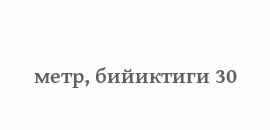метр, бийиктиги 30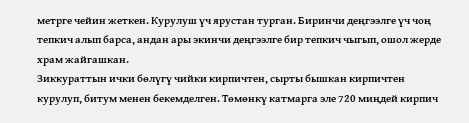метрге чейин жеткен. Курулуш үч ярустан турган. Биринчи деңгээлге үч чоң тепкич алып барса, андан ары экинчи деңгээлге бир тепкич чыгып, ошол жерде храм жайгашкан.
Зиккураттын ички бөлүгү чийки кирпичтен, сырты бышкан кирпичтен курулуп, битум менен бекемделген. Төмөнкү катмарга эле 720 миңдей кирпич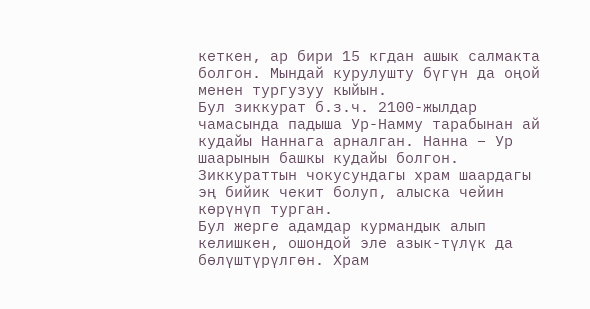кеткен, ар бири 15 кгдан ашык салмакта болгон. Мындай курулушту бүгүн да оңой менен тургузуу кыйын.
Бул зиккурат б.з.ч. 2100-жылдар чамасында падыша Ур-Намму тарабынан ай кудайы Наннага арналган. Нанна – Ур шаарынын башкы кудайы болгон. Зиккураттын чокусундагы храм шаардагы эң бийик чекит болуп, алыска чейин көрүнүп турган.
Бул жерге адамдар курмандык алып келишкен, ошондой эле азык-түлүк да бөлүштүрүлгөн. Храм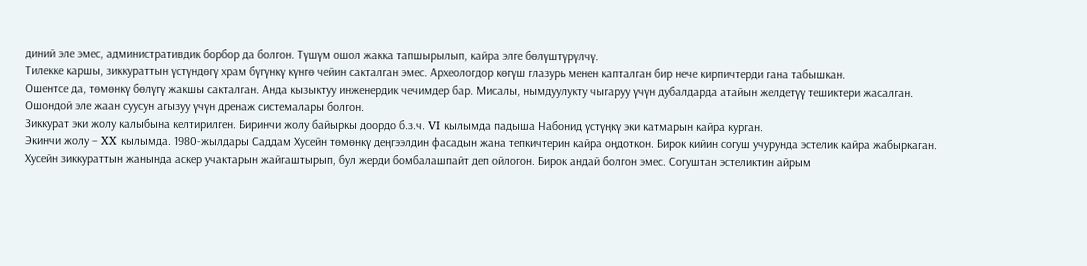диний эле эмес, административдик борбор да болгон. Түшүм ошол жакка тапшырылып, кайра элге бөлүштүрүлчү.
Тилекке каршы, зиккураттын үстүндөгү храм бүгүнкү күнгө чейин сакталган эмес. Археологдор көгүш глазурь менен капталган бир нече кирпичтерди гана табышкан.
Ошентсе да, төмөнкү бөлүгү жакшы сакталган. Анда кызыктуу инженердик чечимдер бар. Мисалы, нымдуулукту чыгаруу үчүн дубалдарда атайын желдетүү тешиктери жасалган. Ошондой эле жаан суусун агызуу үчүн дренаж системалары болгон.
Зиккурат эки жолу калыбына келтирилген. Биринчи жолу байыркы доордо б.з.ч. VI кылымда падыша Набонид үстүңкү эки катмарын кайра курган.
Экинчи жолу – XX кылымда. 1980-жылдары Саддам Хусейн төмөнкү деңгээлдин фасадын жана тепкичтерин кайра оңдоткон. Бирок кийин согуш учурунда эстелик кайра жабыркаган. Хусейн зиккураттын жанында аскер учактарын жайгаштырып, бул жерди бомбалашпайт деп ойлогон. Бирок андай болгон эмес. Согуштан эстеликтин айрым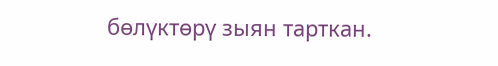бөлүктөрү зыян тарткан.